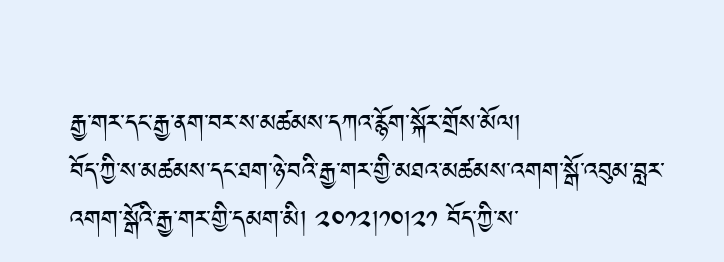རྒྱ་གར་དང་རྒྱ་ནག་བར་ས་མཚམས་དཀའ་རྙོག་སྐོར་གྲོས་མོལ།
བོད་ཀྱི་ས་མཚམས་དང་ཐག་ཉེ་བའི་རྒྱ་གར་གྱི་མཐའ་མཚམས་འགག་སྒོ་འབུམ་བླར་འགག་སྒོའི་རྒྱ་གར་གྱི་དམག་མི། ༢༠༡༢།༡༠།༢༡ བོད་ཀྱི་ས་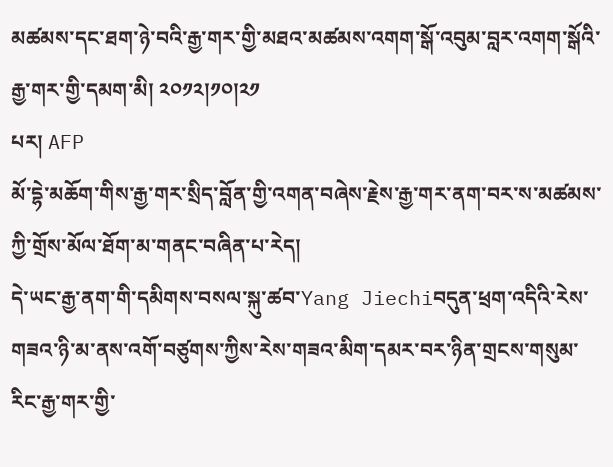མཚམས་དང་ཐག་ཉེ་བའི་རྒྱ་གར་གྱི་མཐའ་མཚམས་འགག་སྒོ་འབུམ་བླར་འགག་སྒོའི་རྒྱ་གར་གྱི་དམག་མི། ༢༠༡༢།༡༠།༢༡
པར། AFP
མོ་དྷེ་མཆོག་གིས་རྒྱ་གར་སྲིད་བློན་གྱི་འགན་བཞེས་རྗེས་རྒྱ་གར་ནག་བར་ས་མཚམས་ཀྱི་གྲོས་མོལ་ཐོག་མ་གནང་བཞིན་པ་རེད།
དེ་ཡང་རྒྱ་ནག་གི་དམིགས་བསལ་སྐུ་ཚབ་Yang Jiechiབདུན་ཕྲག་འདིའི་རེས་གཟའ་ཉི་མ་ནས་འགོ་བཙུགས་ཀྱིས་རེས་གཟའ་མིག་དམར་བར་ཉིན་གྲངས་གསུམ་རིང་རྒྱ་གར་གྱི་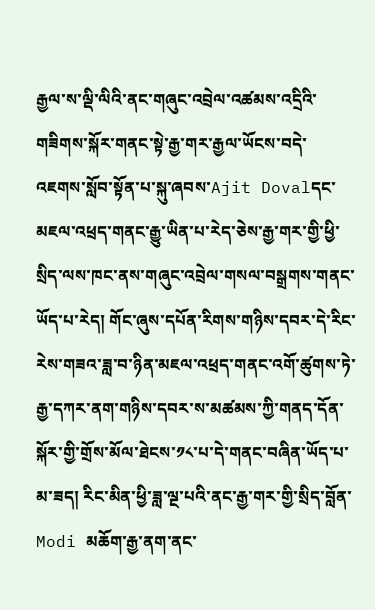རྒྱལ་ས་ལྡི་ལིའི་ནང་གཞུང་འབྲེལ་འཚམས་འདྲིའི་གཟིགས་སྐོར་གནང་སྟེ་རྒྱ་གར་རྒྱལ་ཡོངས་བདེ་འཇགས་སློབ་སྟོན་པ་སྐུ་ཞབས་Ajit Dovalདང་མཇལ་འཕྲད་གནང་རྒྱུ་ཡིན་པ་རེད་ཅེས་རྒྱ་གར་གྱི་ཕྱི་སྲིད་ལས་ཁང་ནས་གཞུང་འབྲེལ་གསལ་བསྒྲགས་གནང་ཡོད་པ་རེད། གོང་ཞུས་དཔོན་རིགས་གཉིས་དབར་དེ་རིང་རེས་གཟའ་ཟླ་བ་ཉིན་མཇལ་འཕྲད་གནང་འགོ་ཚུགས་ཏེ་རྒྱ་དཀར་ནག་གཉིས་དབར་ས་མཚམས་ཀྱི་གནད་དོན་སྐོར་གྱི་གྲོས་མོལ་ཐེངས་༡༨་པ་དེ་གནང་བཞིན་ཡོད་པ་མ་ཟད། རིང་མིན་ཕྱི་ཟླ་ལྔ་པའི་ནང་རྒྱ་གར་གྱི་སྲིད་བློན་Modi མཆོག་རྒྱ་ནག་ནང་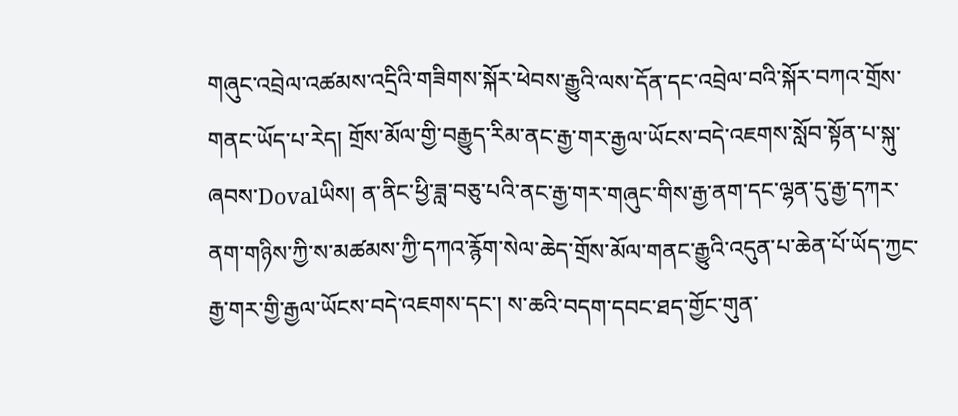གཞུང་འབྲེལ་འཚམས་འདྲིའི་གཟིགས་སྐོར་ཕེབས་རྒྱུའི་ལས་དོན་དང་འབྲེལ་བའི་སྐོར་བཀའ་གྲོས་གནང་ཡོད་པ་རེད། གྲོས་མོལ་གྱི་བརྒྱུད་རིམ་ནང་རྒྱ་གར་རྒྱལ་ཡོངས་བདེ་འཇགས་སློབ་སྟོན་པ་སྐུ་ཞབས་Dovalཡིས། ན་ནིང་ཕྱི་ཟླ་བཅུ་པའི་ནང་རྒྱ་གར་གཞུང་གིས་རྒྱ་ནག་དང་ལྷན་དུ་རྒྱ་དཀར་ནག་གཉིས་ཀྱི་ས་མཚམས་ཀྱི་དཀའ་རྙོག་སེལ་ཆེད་གྲོས་མོལ་གནང་རྒྱུའི་འདུན་པ་ཆེན་པོ་ཡོད་ཀྱང་རྒྱ་གར་གྱི་རྒྱལ་ཡོངས་བདེ་འཇགས་དང་། ས་ཆའི་བདག་དབང་ཐད་གྱོང་གུན་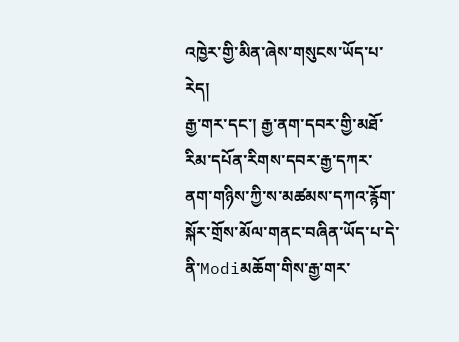འཁྱེར་གྱི་མིན་ཞེས་གསུངས་ཡོད་པ་རེད།
རྒྱ་གར་དང་། རྒྱ་ནག་དབར་གྱི་མཐོ་རིམ་དཔོན་རིགས་དབར་རྒྱ་དཀར་ནག་གཉིས་ཀྱི་ས་མཚམས་དཀའ་རྙོག་སྐོར་གྲོས་མོལ་གནང་བཞིན་ཡོད་པ་དེ་ནི་Modiམཆོག་གིས་རྒྱ་གར་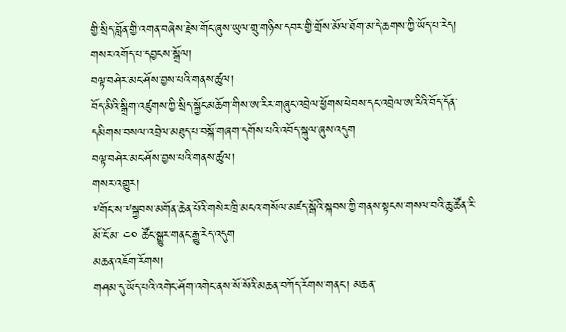གྱི་སྲིད་བློན་གྱི་འགན་བཞེས་རྗེས་གོང་ཞུས་ཡུལ་གྲུ་གཉིས་དབར་གྱི་གྲོས་མོལ་ཐོག་མ་དེ་ཆགས་ཀྱི་ཡོད་པ་རེད།
གསར་འགོད་པ་དབྱངས་སྒྲོལ།
བལྟ་བཤེར་མང་ཤོས་བྱས་པའི་གནས་ཚུལ།
བོད་མིའི་སྒྲིག་འཛུགས་ཀྱི་སྲིད་སྐྱོང་མཆོག་གིས་ཨ་རིར་གཞུང་འབྲེལ་ཕྱོགས་ཕེབས་དང་འབྲེལ་ཨ་རིའི་བོད་དོན་དམིགས་བསལ་འབྲེལ་མཐུད་པ་བསྐོ་གཞག་དགོས་པའི་འབོད་སྐུལ་ཞུས་འདུག
བལྟ་བཤེར་མང་ཤོས་བྱས་པའི་གནས་ཚུལ།
གསར་འགྱུར།
༸གོང་ས་༸སྐྱབས་མགོན་ཆེན་པོའི་གསེར་ཁྲི་མངའ་གསོལ་མཛད་སྒོའི་སྐབས་ཀྱི་གནས་སྟངས་གསལ་བའི་ཆུ་ཚོན་རི་མོ་ངོ་མ་ ༤༠ ཚོང་སྒྱུར་གནང་རྒྱུ་རེད་འདུག
མཆན་འཇོག་རོགས།
གཤམ་དུ་ཡོད་པའི་འགེང་ཤོག་འགེང་ནས་སོ་སོའི་མཆན་བཀོད་རོགས་གནང་། མཆན་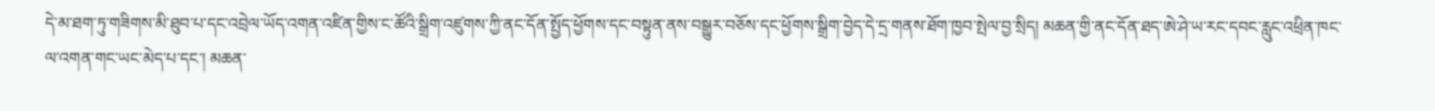དེ་མ་ཐག་ཏུ་གཟིགས་མི་ཐུབ་པ་དང་འབྲེལ་ཡོད་འགན་འཛིན་གྱིས་ང་ཚོའི་སྒྲིག་འཛུགས་ཀྱི་ནང་དོན་སྤྱོད་ཕྱོགས་དང་བསྟུན་ནས་བསྒྱུར་བཅོས་དང་ཕྱོགས་སྒྲིག་བྱེད་དེ་དྲ་གནས་ཐོག་ཁྱབ་སྤེལ་བྱ་སྲིད། མཆན་གྱི་ནང་དོན་ཐད་ཨེ་ཤེ་ཡ་རང་དབང་རླུང་འཕྲིན་ཁང་ལ་འགན་གང་ཡང་མེད་པ་དང་། མཆན་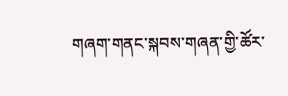གཞག་གནང་སྐབས་གཞན་གྱི་ཚོར་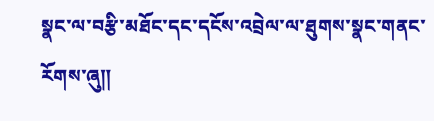སྣང་ལ་བརྩི་མཐོང་དང་དངོས་འབྲེལ་ལ་ཐུགས་སྣང་གནང་རོགས་ཞུ༎